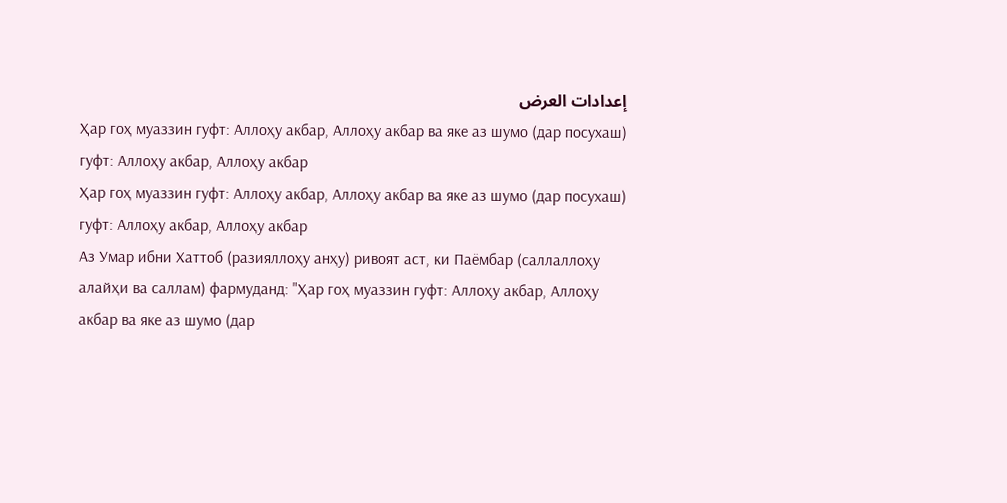إعدادات العرض
Ҳар гоҳ муаззин гуфт: Аллоҳу акбар, Аллоҳу акбар ва яке аз шумо (дар посухаш) гуфт: Аллоҳу акбар, Аллоҳу акбар
Ҳар гоҳ муаззин гуфт: Аллоҳу акбар, Аллоҳу акбар ва яке аз шумо (дар посухаш) гуфт: Аллоҳу акбар, Аллоҳу акбар
Аз Умар ибни Хаттоб (разияллоҳу анҳу) ривоят аст, ки Паёмбар (саллаллоҳу алайҳи ва саллам) фармуданд: "Ҳар гоҳ муаззин гуфт: Аллоҳу акбар, Аллоҳу акбар ва яке аз шумо (дар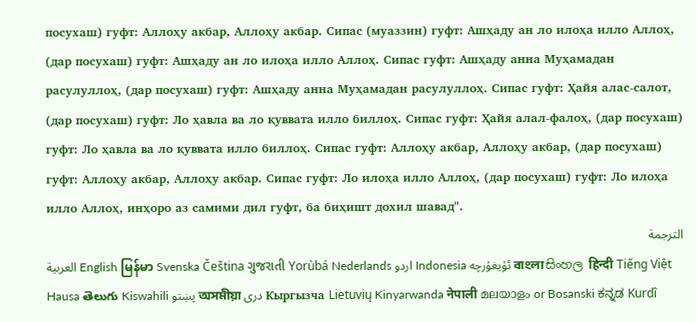посухаш) гуфт: Аллоҳу акбар, Аллоҳу акбар. Сипас (муаззин) гуфт: Ашҳаду ан ло илоҳа илло Аллоҳ, (дар посухаш) гуфт: Ашҳаду ан ло илоҳа илло Аллоҳ. Сипас гуфт: Ашҳаду анна Муҳамадан расулуллоҳ, (дар посухаш) гуфт: Ашҳаду анна Муҳамадан расулуллоҳ. Сипас гуфт: Ҳайя алас-салот, (дар посухаш) гуфт: Ло ҳавла ва ло қуввата илло биллоҳ. Сипас гуфт: Ҳайя алал-фалоҳ, (дар посухаш) гуфт: Ло ҳавла ва ло қуввата илло биллоҳ. Сипас гуфт: Аллоҳу акбар, Аллоҳу акбар, (дар посухаш) гуфт: Аллоҳу акбар, Аллоҳу акбар. Сипас гуфт: Ло илоҳа илло Аллоҳ, (дар посухаш) гуфт: Ло илоҳа илло Аллоҳ, инҳоро аз самими дил гуфт, ба биҳишт дохил шавад".
الترجمة
العربية English မြန်မာ Svenska Čeština ગુજરાતી Yorùbá Nederlands اردو Indonesia ئۇيغۇرچە বাংলা සිංහල हिन्दी Tiếng Việt Hausa తెలుగు Kiswahili پښتو অসমীয়া دری Кыргызча Lietuvių Kinyarwanda नेपाली മലയാളം or Bosanski ಕನ್ನಡ Kurdî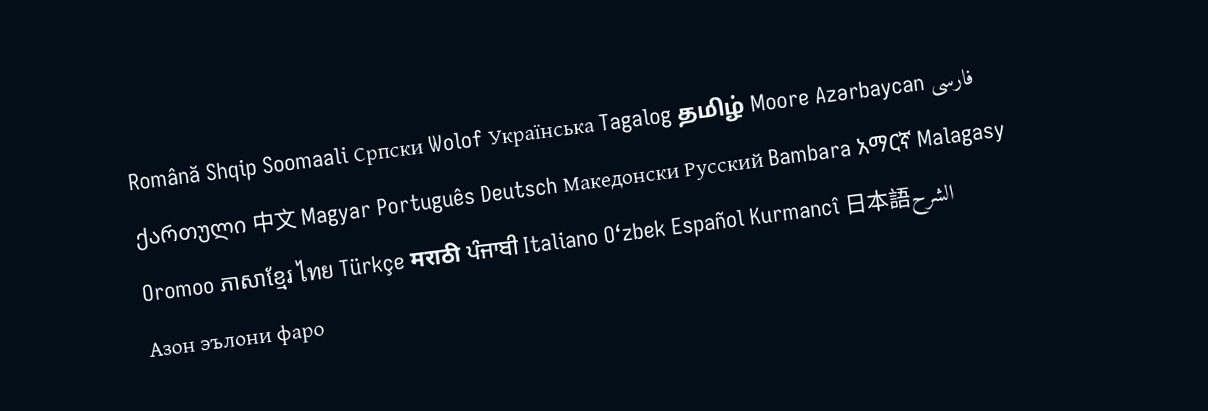Română Shqip Soomaali Српски Wolof Українська Tagalog தமிழ் Moore Azərbaycan فارسی ქართული 中文 Magyar Português Deutsch Македонски Русский Bambara አማርኛ Malagasy Oromoo ភាសាខ្មែរ ไทย Türkçe मराठी ਪੰਜਾਬੀ Italiano O‘zbek Español Kurmancî 日本語الشرح
Азон эълони фаро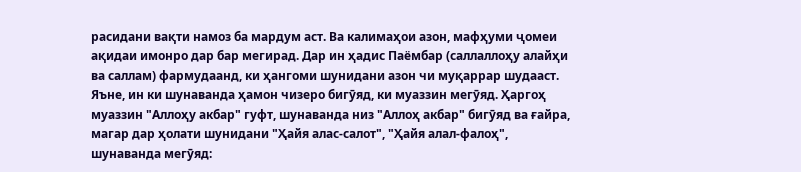расидани вақти намоз ба мардум аст. Ва калимаҳои азон, мафҳуми ҷомеи ақидаи имонро дар бар мегирад. Дар ин ҳадис Паёмбар (саллаллоҳу алайҳи ва саллам) фармудаанд, ки ҳангоми шунидани азон чи муқаррар шудааст. Яъне, ин ки шунаванда ҳамон чизеро бигӯяд, ки муаззин мегӯяд. Ҳаргоҳ муаззин "Аллоҳу акбар" гуфт, шунаванда низ "Аллоҳ акбар" бигӯяд ва ғайра, магар дар ҳолати шунидани "Ҳайя алас-салот", "Ҳайя алал-фалоҳ", шунаванда мегӯяд: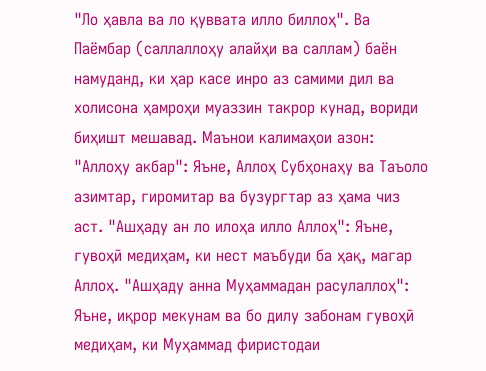"Ло ҳавла ва ло қуввата илло биллоҳ". Ва Паёмбар (саллаллоҳу алайҳи ва саллам) баён намуданд, ки ҳар касе инро аз самими дил ва холисона ҳамроҳи муаззин такрор кунад, вориди биҳишт мешавад. Маънои калимаҳои азон: "Аллоҳу акбар": Яъне, Аллоҳ Субҳонаҳу ва Таъоло азимтар, гиромитар ва бузургтар аз ҳама чиз аст. "Ашҳаду ан ло илоҳа илло Аллоҳ": Яъне, гувоҳӣ медиҳам, ки нест маъбуди ба ҳақ, магар Аллоҳ. "Ашҳаду анна Муҳаммадан расулаллоҳ": Яъне, иқрор мекунам ва бо дилу забонам гувоҳӣ медиҳам, ки Муҳаммад фиристодаи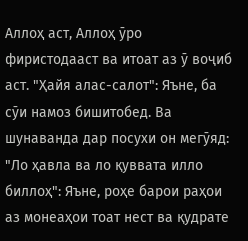Аллоҳ аст, Аллоҳ ӯро фиристодааст ва итоат аз ӯ воҷиб аст. "Ҳайя алас-салот": Яъне, ба сӯи намоз бишитобед. Ва шунаванда дар посухи он мегӯяд: "Ло ҳавла ва ло қуввата илло биллоҳ": Яъне, роҳе барои раҳои аз монеаҳои тоат нест ва қудрате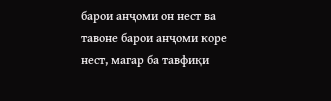барои анҷоми он нест ва тавоне барои анҷоми коре нест, магар ба тавфиқи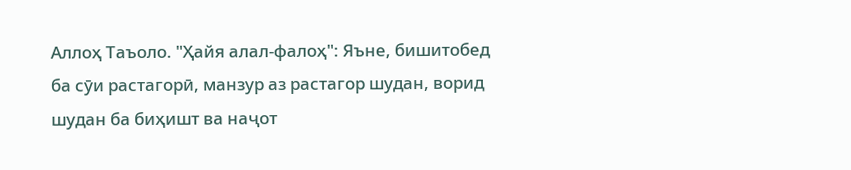Аллоҳ Таъоло. "Ҳайя алал-фалоҳ": Яъне, бишитобед ба сӯи растагорӣ, манзур аз растагор шудан, ворид шудан ба биҳишт ва наҷот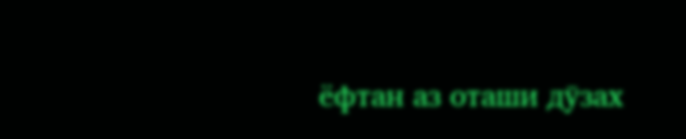ёфтан аз оташи дӯзах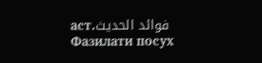аст.فوائد الحديث
Фазилати посух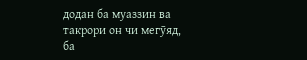додан ба муаззин ва такрори он чи мегӯяд, ба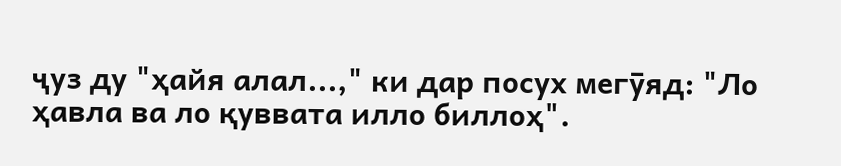ҷуз ду "ҳайя алал...," ки дар посух мегӯяд: "Ло ҳавла ва ло қуввата илло биллоҳ".